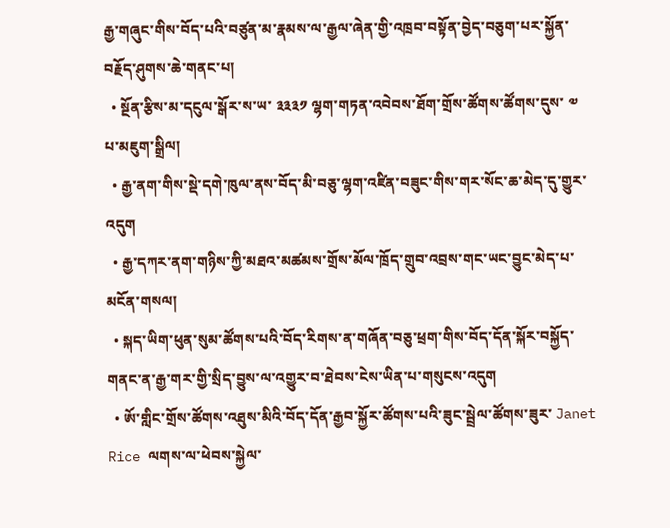རྒྱ་གཞུང་གིས་བོད་པའི་བཙུན་མ་རྣམས་ལ་རྒྱལ་ཞེན་གྱི་འཁྲབ་བསྟོན་བྱེད་བཅུག་པར་སྐྱོན་བརྗོད་ཤུགས་ཆེ་གནང་པ།
  • སྔོན་རྩིས་མ་དངུལ་སྒོར་ས་ཡ་ ༣༣༣༡ ལྷག་གཏན་འབེབས་ཐོག་གྲོས་ཚོགས་ཚོགས་དུས་ ༧ པ་མཇུག་སྒྲིལ།
  • རྒྱ་ནག་གིས་སྡེ་དགེ་ཁུལ་ནས་བོད་མི་བཅུ་ལྷག་འཛིན་བཟུང་གིས་གར་སོང་ཆ་མེད་དུ་གྱུར་འདུག
  • རྒྱ་དཀར་ནག་གཉིས་ཀྱི་མཐའ་མཚམས་གྲོས་མོལ་ཁྲོད་གྲུབ་འབྲས་གང་ཡང་བྱུང་མེད་པ་མངོན་གསལ།
  • སྐད་ཡིག་ཕུན་སུམ་ཚོགས་པའི་བོད་རིགས་ན་གཞོན་བཅུ་ཕྲག་གིས་བོད་དོན་སྐོར་བསྐྱོད་གནང་ན་རྒྱ་གར་གྱི་སྲིད་བྱུས་ལ་འགྱུར་བ་ཐེབས་ངེས་ཡིན་པ་གསུངས་འདུག
  • ཨོ་གླིང་གྲོས་ཚོགས་འཐུས་མིའི་བོད་དོན་རྒྱབ་སྐྱོར་ཚོགས་པའི་ཟུང་སྦྲེལ་ཚོགས་ཟུར་ Janet Rice ལགས་ལ་ཕེབས་སྐྱེལ་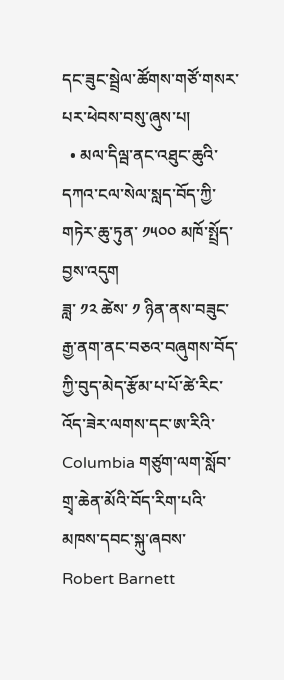དང་ཟུང་སྦྲེལ་ཚོགས་གཙོ་གསར་པར་ཕེབས་བསུ་ཞུས་པ།
  • མལ་དིལྦ་ནང་འཐུང་ཆུའི་དཀའ་ངལ་སེལ་སླད་བོད་ཀྱི་གཏེར་ཆུ་ཏུན་ ༡༥༠༠ མཁོ་སྤྲོད་བྱས་འདུག
ཟླ་ ༡༢ ཚེས་ ༡ ཉིན་ནས་བཟུང་རྒྱ་ནག་ནང་བཅའ་བཞུགས་བོད་ཀྱི་བུད་མེད་རྩོམ་པ་པོ་ཚེ་རིང་འོད་ཟེར་ལགས་དང་ཨ་རིའི་ Columbia གཙུག་ལག་སློབ་གྲྭ་ཆེན་མོའི་བོད་རིག་པའི་མཁས་དབང་སྐུ་ཞབས་ Robert Barnett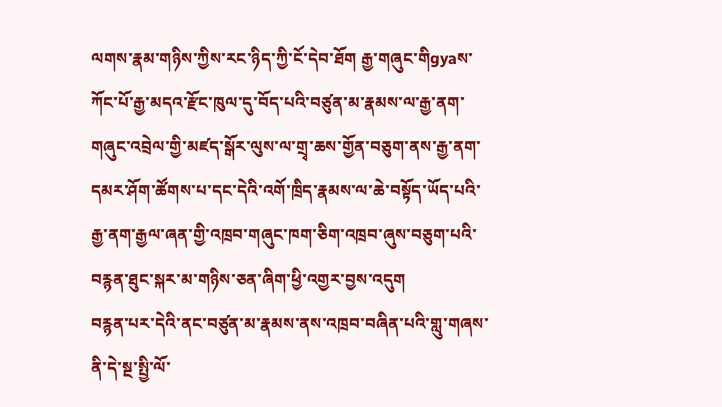ལགས་རྣམ་གཉིས་ཀྱིས་རང་ཉིད་ཀྱི་ངོ་དེབ་ཐོག རྒྱ་གཞུང་གིgyaས་ཀོང་པོ་རྒྱ་མདའ་རྫོང་ཁུལ་དུ་བོད་པའི་བཙུན་མ་རྣམས་ལ་རྒྱ་ནག་གཞུང་འབྲེལ་གྱི་མཛད་སྒོར་ལུས་ལ་གྲྭ་ཆས་གྱོན་བཅུག་ནས་རྒྱ་ནག་དམར་ཤོག་ཚོགས་པ་དང་དེའི་འགོ་ཁྲིད་རྣམས་ལ་ཆེ་བསྟོད་ཡོད་པའི་རྒྱ་ནག་རྒྱལ་ཞན་གྱི་འཁྲབ་གཞུང་ཁག་ཅིག་འཁྲབ་ཞུས་བཅུག་པའི་བརྙན་ཐུང་སྐར་མ་གཉིས་ཅན་ཞིག་ཕྱི་འགྱར་བྱས་འདུག
བརྙན་པར་དེའི་ནང་བཙུན་མ་རྣམས་ནས་འཁྲབ་བཞིན་པའི་གླུ་གཞས་ནི་དེ་སྔ་སྤྱི་ལོ་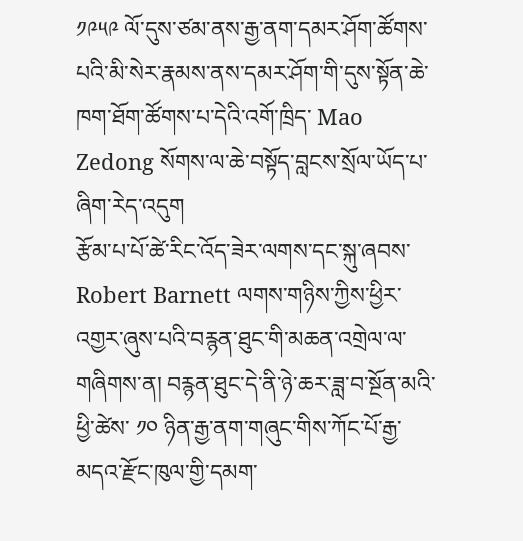༡༩༥༩ ལོ་དུས་ཙམ་ནས་རྒྱ་ནག་དམར་ཤོག་ཚོགས་པའི་མི་སེར་རྣམས་ནས་དམར་ཤོག་གི་དུས་སྟོན་ཆེ་ཁག་ཐོག་ཚོགས་པ་དེའི་འགོ་ཁྲིད་ Mao Zedong སོགས་ལ་ཆེ་བསྟོད་བླངས་སྲོལ་ཡོད་པ་ཞིག་རེད་འདུག
རྩོམ་པ་པོ་ཚེ་རིང་འོད་ཟེར་ལགས་དང་སྐུ་ཞབས་ Robert Barnett ལགས་གཉིས་ཀྱིས་ཕྱིར་འགྱར་ཞུས་པའི་བརྙན་ཐུང་གི་མཆན་འགྲེལ་ལ་གཞིགས་ན། བརྙན་ཐུང་དེ་ནི་ཉེ་ཆར་ཟླ་བ་སྔོན་མའི་ཕྱི་ཚེས་ ༡༠ ཉིན་རྒྱ་ནག་གཞུང་གིས་ཀོང་པོ་རྒྱ་མདའ་རྫོང་ཁུལ་གྱི་དམག་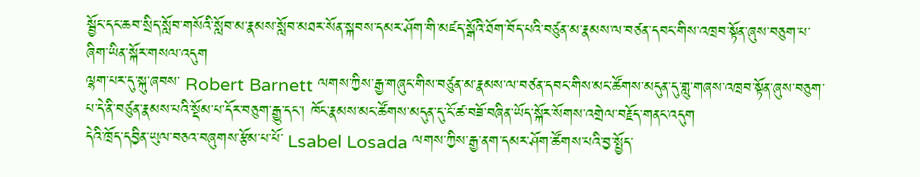སྦྱོང་དང་ཆབ་སྲིད་སློབ་གསོའི་སློབ་མ་རྣམས་སློབ་མཐར་སོན་སྐབས་དམར་ཤོག་གི་མཛད་སྒོའི་ཐོག་བོད་པའི་བཙུན་མ་རྣམས་ལ་བཙན་དབང་གིས་འཁྲབ་སྟོན་ཞུས་བཅུག་པ་ཞིག་ཡིན་སྐོར་གསལ་འདུག
ལྷག་པར་དུ་སྐུ་ཞབས་ Robert Barnett ལགས་ཀྱིས་རྒྱ་གཞུང་གིས་བཙུན་མ་རྣམས་ལ་བཙན་དབང་གིས་མང་ཚོགས་མདུན་དུ་གླུ་གཞས་འཁྲབ་སྟོན་ཞུས་བཅུག་པ་དེ་ནི་བཙུན་རྣམས་པའི་སྡོམ་པ་དོར་བཅུག་རྒྱུ་དང་། ཁོང་རྣམས་མང་ཚོགས་མདུན་དུ་ངོ་ཚ་བཟོ་བཞིན་ཡོད་སྐོར་སོགས་འགྲེལ་བརྗོད་གནང་འདུག
དེའི་ཁྲོད་དབྱིན་ཡུལ་བཅའ་བཞུགས་རྩོམ་པ་པོ་ Lsabel Losada ལགས་ཀྱིས་རྒྱ་ནག་དམར་ཤོག་ཚོགས་པའི་བྱ་སྤྱོད་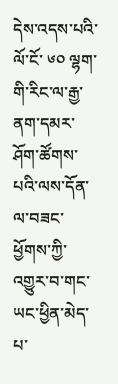དེས་འདས་པའི་ལོ་ངོ་ ༦༠ ལྷག་གི་རིང་ལ་རྒྱ་ནག་དམར་ཤོག་ཚོགས་པའི་ལས་དོན་ལ་བཟང་ཕྱོགས་ཀྱི་འགྱུར་བ་གང་ཡང་ཕྱིན་མེད་པ་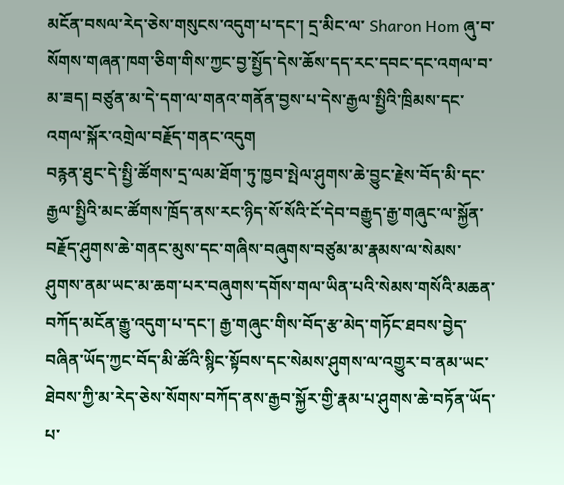མངོན་བསལ་རེད་ཅེས་གསུངས་འདུག་པ་དང་། དྲ་མིང་ལ་ Sharon Hom ཞུ་བ་སོགས་གཞན་ཁག་ཅིག་གིས་ཀྱང་བྱ་སྤྱོད་དེས་ཆོས་དད་རང་དབང་དང་འགལ་བ་མ་ཟད། བཙུན་མ་དེ་དག་ལ་གནའ་གནོན་བྱས་པ་དེས་རྒྱལ་སྤྱིའི་ཁྲིམས་དང་འགལ་སྐོར་འགྲེལ་བརྗོད་གནང་འདུག
བརྙན་ཐུང་དེ་སྤྱི་ཚོགས་དྲ་ལམ་ཐོག་ཏུ་ཁྱབ་སྤེལ་ཤུགས་ཆེ་བྱུང་རྗེས་བོད་མི་དང་རྒྱལ་སྤྱིའི་མང་ཚོགས་ཁྲོད་ནས་རང་ཉིད་སོ་སོའི་ངོ་དེབ་བརྒྱུད་རྒྱ་གཞུང་ལ་སྐྱོན་བརྗོད་ཤུགས་ཆེ་གནང་མུས་དང་གཞིས་བཞུགས་བཙུམ་མ་རྣམས་ལ་སེམས་ཤུགས་ནམ་ཡང་མ་ཆག་པར་བཞུགས་དགོས་གལ་ཡིན་པའི་སེམས་གསོའི་མཆན་བཀོད་མངོན་རྒྱུ་འདུག་པ་དང་། རྒྱ་གཞུང་གིས་བོད་རྩ་མེད་གཏོང་ཐབས་བྱེད་བཞིན་ཡོད་ཀྱང་བོད་མི་ཚོའི་སྙིང་སྟོབས་དང་སེམས་ཤུགས་ལ་འགྱུར་བ་ནམ་ཡང་ཐེབས་ཀྱི་མ་རེད་ཅེས་སོགས་བཀོད་ནས་རྒྱབ་སྐྱོར་གྱི་རྣམ་པ་ཤུགས་ཆེ་བཏོན་ཡོད་པ་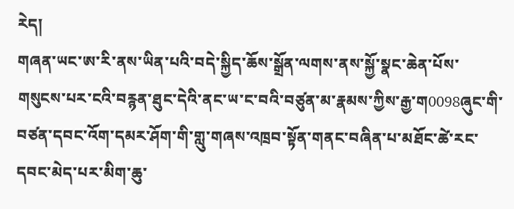རེད།
གཞན་ཡང་ཨ་རི་ནས་ཡིན་པའི་བདེ་སྐྱིད་ཆོས་སྒྲོན་ལགས་ནས་སྐྱོ་སྣང་ཆེན་པོས་གསུངས་པར་ངའི་བརྙན་ཐུང་དེའི་ནང་ཡ་ང་བའི་བཙུན་མ་རྣམས་ཀྱིས་རྒྱ་ག0098ཞུང་གི་བཙན་དབང་འོག་དམར་ཤོག་གི་གླུ་གཞས་འཁྲབ་སྟོན་གནང་བཞིན་པ་མཐོང་ཚེ་རང་དབང་མེད་པར་མིག་ཆུ་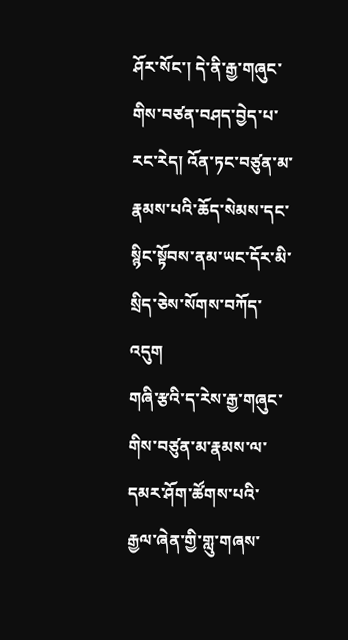ཤོར་སོང་། དེ་ནི་རྒྱ་གཞུང་གིས་བཙན་བཤད་བྱེད་པ་རང་རེད། འོན་ཏང་བཙུན་མ་རྣམས་པའི་ཆོད་སེམས་དང་སྙིང་སྟོབས་ནམ་ཡང་དོར་མི་སྲིད་ཅེས་སོགས་བཀོད་འདུག
གཞི་རྩའི་ད་རེས་རྒྱ་གཞུང་གིས་བཙུན་མ་རྣམས་ལ་དམར་ཤོག་ཚོགས་པའི་རྒྱལ་ཞེན་གྱི་གླུ་གཞས་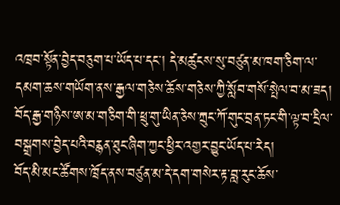འཁྲབ་སྟོན་བྱེད་བཅུག་པ་ཡོད་པ་དང་། དེ་མཚུངས་སུ་བཙུན་མ་ཁག་ཅིག་ལ་དམག་ཆས་གཡོག་ནས་རྒྱལ་གཅེས་ཆོས་གཅེས་ཀྱི་སློབ་གསོ་སྤེལ་བ་མ་ཟད། བོད་རྒྱ་གཉིས་ཨ་མ་གཅིག་གི་ཕྲུ་གུ་ཡིན་ཅེས་ཀྲུང་ཀོ་གུང་བྲན་ཏང་གི་ལྟ་བ་དྲིལ་བསྒྲགས་བྱེད་པའི་བརྙན་ཐུང་ཞིག་ཀྱང་ཕྱིར་འགྱར་བྱུང་ཡོད་པ་རེད།
བོད་མི་མང་ཚོགས་ཁྲོད་ནས་བཙུན་མ་དེ་དག་གསེར་རྟ་བླ་རུང་ཆོས་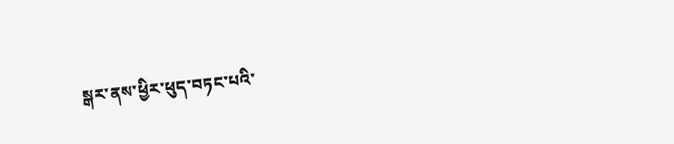སྒར་ནས་ཕྱིར་ཕུད་བཏང་པའི་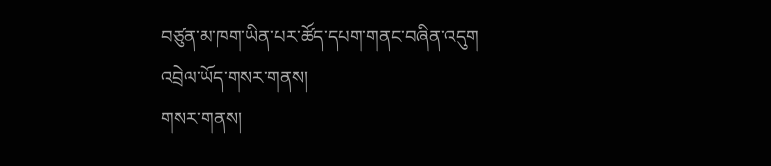བཙུན་མ་ཁག་ཡིན་པར་ཚོད་དཔག་གནང་བཞིན་འདུག
འབྲེལ་ཡོད་གསར་གནས།
གསར་གནས།